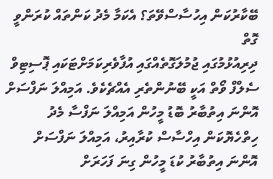ބޭކާރުކަން އިހުސާސްވޭތަ؟ އެކަމާ މެދު ކަންތައް ކުރަންވީ ގޮތް
ދިރިއުޅުމުގައި ޖުމުލަގޮތެއްގައި އުފާވެރިކަމަށްޓަކައި ޕޮސިޓިވް ސެލްފް ވޯތް އަކީ ބޭނުންތެރި އެއްޗެކެވެ. އަމިއްލަ ނަފްސަށް އޮންނަ އިތުބާރު ބޮޑު މީހުން އަމިއްލަ ނަފްސާ މެދު ހިތްހެޔޮކަން އިހްސާސް ކުރާއިރު، އަމިއްލަ ނަފްސަށް އޮންނަ އިތުބާރު ކުޑަ މީހުން ގިނަ ފަހަރަށް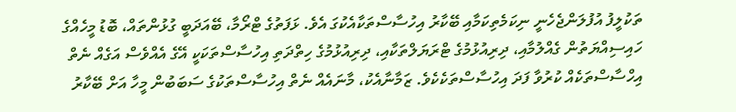ތަކުލީފު އުފުލަންޖެހެނީ ނިކަމެތިކަމާއި ބޭކާރު އިހުސާސްތަކާއެކުގަ އެވެ. ޅަފަތުގެ ޓްރޯމާ، ބޭއަދަބީ ގުޅުންތައް، ބޮޑު މީހެއްގެ ހައިސިއްޔަތުން ގެއްލުމާއި، ދިރިއުޅުމުގެ ޓްރަޔަލްތަކާއި، ދިރިއުޅުމުގެ ހިތްދަތި އިހުސާސްތަކަކީ އޭގެ އެއްވެސް އަގެއް ނެތް އިހްސާސްތަކެއް ކުރުވާ ފަދަ އިހުސާސްތަކެކެވެ. ޒަމާނާއެކު، މާނައެއް ނެތް އިހުސާސްތަކުގެ ސަބަބުން މީހާ އަށް ބޭކާރު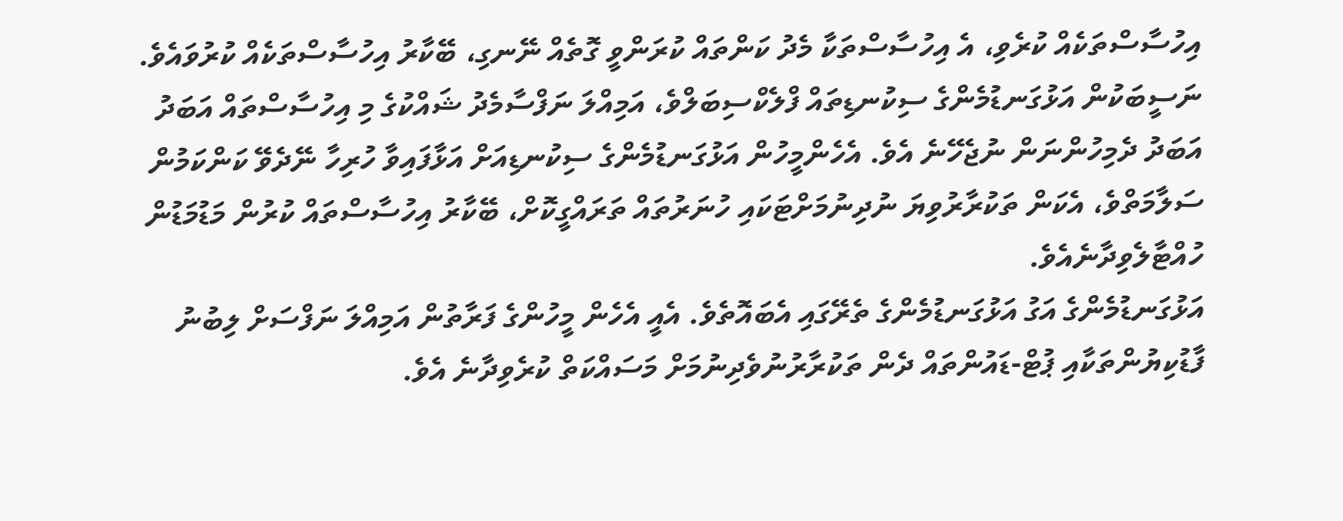އިހުސާސްތަކެއް ކުރެވި، އެ އިހުސާސްތަކާ މެދު ކަންތައް ކުރަންވީ ގޮތެއް ނޭނގި، ބޭކާރު އިހުސާސްތަކެއް ކުރުވައެވެ.
ނަސީބަކުން އަޅުގަނޑުމެންގެ ސިކުނޑިތައް ފްލެކްސިބަލްވެ، އަމިއްލަ ނަފްސާމެދު ޝައްކުގެ މި އިހުސާސްތައް އަބަދު އަބަދު ދެމިހުންނަން ނުޖެހޭނެ އެވެ. އެހެންމީހުން އަޅުގަނޑުމެންގެ ސިކުނޑިއަށް އަޅާފައިވާ ހުރިހާ ނޭދެވޭ ކަންކަމުން ސަލާމަތްވެ، އެކަން ތަކުރާރުވިޔަ ނުދިނުމަށްޓަކައި ހުނަރުތައް ތަރައްގީކޮށް، ބޭކާރު އިހުސާސްތައް ކުރުން މަޑުމަޑުން ހުއްޓާލެވިދާނެއެވެ.
އަޅުގަނޑުމެންގެ އަގު އަޅުގަނޑުމެންގެ ތެރޭގައި އެބައޮތެވެ. އެއީ އެހެން މީހުންގެ ފަރާތުން އަމިއްލަ ނަފްސަށް ލިބުނު ފާޑުކިޔުންތަކާއި ޕުޓް-ޑައުންތައް ދެން ތަކުރާރުނުވެދިނުމަށް މަސައްކަތް ކުރެވިދާނެ އެވެ.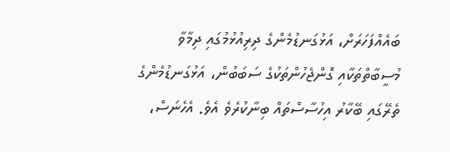ބައެއްފަހަރަށް، އަޅުގަނޑުމެންގެ ދިރިއުޅުމުގައި ދިމާވާ މުސީބާތްތަކާއި ގޮންޖެހުންތަކުގެ ސަބަބުން، އަޅުގަނޑުމެންގެ ތެރޭގައި ބޭކާރު އިހުސާސްތައް ބިނާކުރެވެ އެވެ. އެހެނަސް،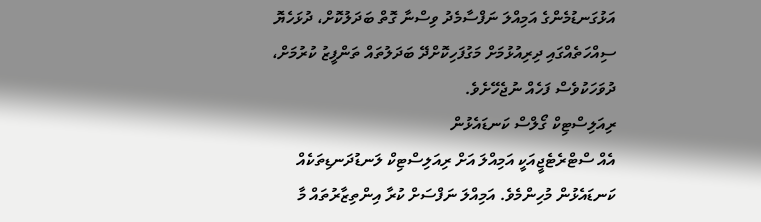އަޅުގަނޑުމެންގެ އަމިއްލަ ނަފްސާމެދު ވިސްނާ ގޮތް ބަދަލުކޮށް، ދުޅަހެޔޮ ސިއްހަތެއްގައި ދިރިއުޅުމަށް މަގުފަހިކޮށްދޭ ބަދަލުތައް ތަންފީޒު ކުރުމަށް، ދުވަހަކުވެސް ފަހެއް ނުޖެހޭށެވެ.
ރިއަލިސްޓިކް ގޯލްސް ކަނޑައެޅުން
އެއް ސްޓްރެޓެޖީއަކީ އަމިއްލަ އަށް ރިއަލިސްޓިކް ލަނޑުދަނޑިތަކެއް ކަނޑައެޅުން މުހިންމެވެ. އަމިއްލަ ނަފްސަށް ކުރާ އިންތިޒާރުތައް މާ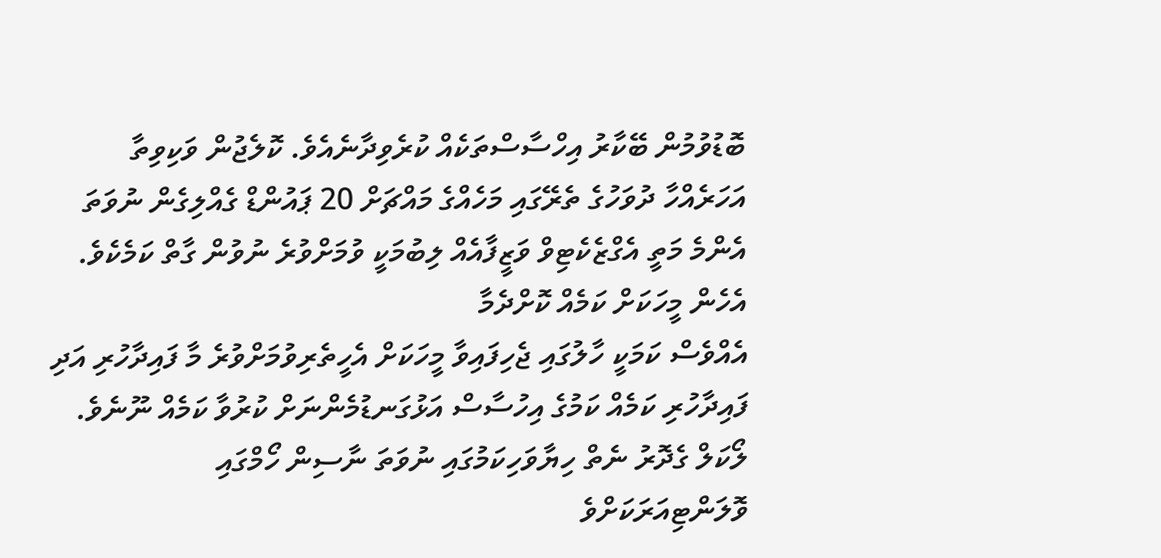ބޮޑުވުމުން ބޭކާރު އިހްސާސްތަކެއް ކުރެވިދާނެއެވެ. ކޮލެޖުން ވަކިވިތާ އަހަރެއްހާ ދުވަހުގެ ތެރޭގައި މަހެއްގެ މައްޗަށް 20 ޕައުންޑް ގެއްލިގެން ނުވަތަ އެންމެ މަތީ އެގްޒެކެޓިވް ވަޒީފާއެއް ލިބުމަކީ ވުމަށްވުރެ ނުވުން ގާތް ކަމެކެވެ.
އެހެން މީހަކަށް ކަމެއް ކޮށްދެމާ
އެއްވެސް ކަމަކީ ހާލުގައި ޖެހިފައިވާ މީހަކަށް އެހީތެރިވުމަށްވުރެ މާ ފައިދާހުރި އަދި ފައިދާހުރި ކަމެއް ކަމުގެ އިހުސާސް އަޅުގަނޑުމެންނަށް ކުރުވާ ކަމެއް ނޫނެވެ. ލޯކަލް ގެދޮރު ނެތް ހިޔާވަހިކަމުގައި ނުވަތަ ނާސިން ހޯމްގައި ވޮލަންޓިއަރަކަށްވެ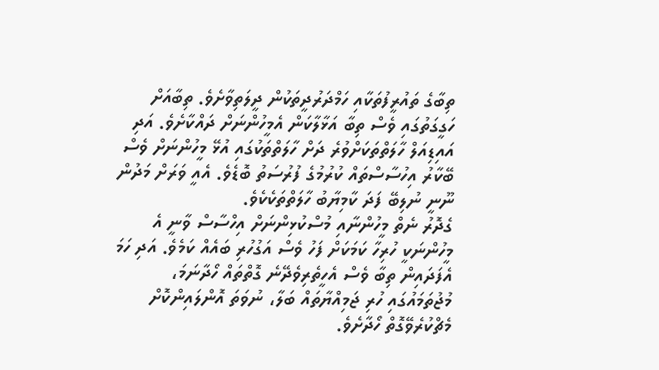ތިބާގެ ތައުރީފުތަކާއި ހަމްދަރުދީތަކުން ދީލަތިވާށެވެ. ތިބާއަށް ހަގީގަތުގައި ވެސް ތިބާ އަޅާލާކަން އެމީހުންނަށް ދައްކާށެވެ. އަދި އައިޑިއަލް ހާލަތްތަކަށްވުރެ ދަށް ހާލަތްތަކުގައި އުޅޭ މީހުންނަށް ވެސް ބޭކާރު އިހުސާސްތައް ކުރުމުގެ ފުރުސަތު ބޮޑެވެ. އެއީ ވަރަށް މަދުން ނޫނީ ނުލިބޭ ފަދަ ކާމިޔާބު ހާލަތްތަކެކެވެ.
ގެދޮރު ނެތް މީހުންނާއި މުސްކުޅިންނަށް އިހްސާސް ވާނީ އެ މީހުންނަކީ ހުރިހާ ކަމަކަށް ފަހު ވެސް އަގުހުރި ބައެއް ކަމެވެ. އަދި ހަމަ އެފަދައިން ތިބާ ވެސް އެހީތެރިވެދޭނެ ގޮތްތައް ހޯދާނަމަ، މުޖުތަމައުގައި ހުރި ޖަމިއްޔާތައް ބަލާ، ނުވަތަ އޮންލައިންކޮށް މެޗްކުރެވޭގޮތް ހޯދާށެވެ.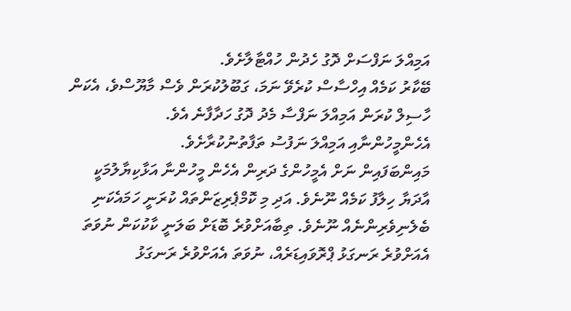އަމިއްލަ ނަފްސަށް ދޮގު ހެދުން ހުއްޓާލާށެވެ.
ބޭކާރު ކަމެއް އިހްސާސް ކުރެވޭ ނަމަ، ގަބޫލުކުރަން ވެސް މާޔޫސްވެ، އެކަން ހާސިލް ކުރަން އަމިއްލަ ނަފްސާ މެދު ދޮގު ހަދާފާނެ އެވެ.
އެހެންމީހުންނާއި އަމިއްލަ ނަފުސު ތަފާތުނުކުރާށެވެ.
މައިންބަފައިން ނަށް އެމީހުންގެ ދަރިން އެހެން މީހުންނާ އަޅާކިޔާލުމަކީ އާދަޔާ ހިލާފު ކަމެއް ނޫނެވެ. އަދި މި ކޮމްޕެރިޒަންތައް ކުރަނީ ހަމައެކަނި ބެލެނިވެރިންނެއް ނޫނެވެ. ތިބާއަށްވުރެ ބޮޑަށް ބަލަނީ ކާކުކަން ނުވަތަ އެއަށްވުރެ ރަނގަޅު ޕްރޮވައިޑަރެއް، ނުވަތަ އެއަށްވުރެ ރަނގަޅު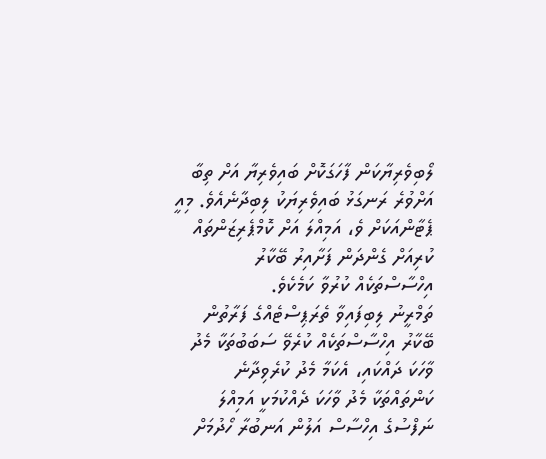ލޯބިވެރިޔާކަން ފާހަގަކޮށް ބައިވެރިޔާ އަށް ތިބާ އަށްވުރެ ރަނގަޅު ބައިވެރިޔަކު ލިބިދާނެއެވެ. މިއީ ޕެޓާންއަކަށް ވެ، އަމިއްލަ އަށް ކޮމްޕެރިޒަންތައް ކުރިއަށް ގެންދަން ފަށާއިރު ބޭކާރު އިހްސާސްތަކެއް ކުރުވާ ކަމެކެވެ.
ތަމްރީނު ލިބިފައިވާ ތެރަޕިސްޓެއްގެ ފަރާތުން ބޭކާރު އިހްސާސްތަކެއް ކުރެވޭ ސަބަބުތަކާ މެދު ވާހަކަ ދައްކައި، އެކަމާ މެދު ކުރެވިދާނެ ކަންތައްތަކާ މެދު ވާހަކަ ދެއްކުމަކީ އަމިއްލަ ނަފްސުގެ އިހްސާސް އަލުން އަނބުރާ ހޯދުމަށް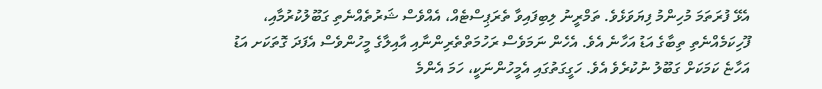އެޅޭ ފުރަތަމަ މުހިންމު ފިޔަވަޅެވެ. ތަމްރީނު ލިބިފައިވާ ތެރަޕިސްޓެއް، އެއްވެސް ޝަރުތެއްނެތި ގަބޫލުކުރުމާއި، ފޫހިކަމެއްނެތި ތިބާގެ އަޑު އަހާނެ އެވެ. އެހެން ނަމަވެސް ރަހުމަތްތެރިންނާއި އާއިލާގެ މީހުންވެސް އެފަދަ ގޮތަކަށ އަޑު އަހާޏެ ކަމަކަށް ގަބޫލު ނުކުރެވެ އެވެ. ހަގީގަތުގައި އެމީހުންނަކީ، ހަމަ އެންމެ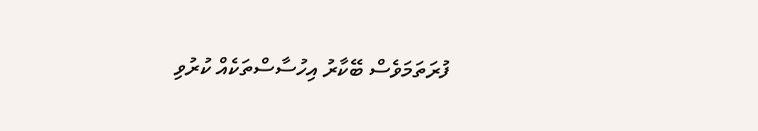ފުރަތަމަވެސް ބޭކާރު އިހުސާސްތަކެއް ކުރުވި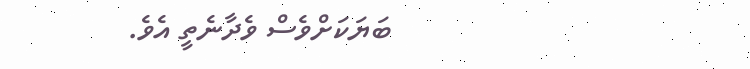ބަޔަކަށްވެސް ވެދާނެތީ އެވެ.